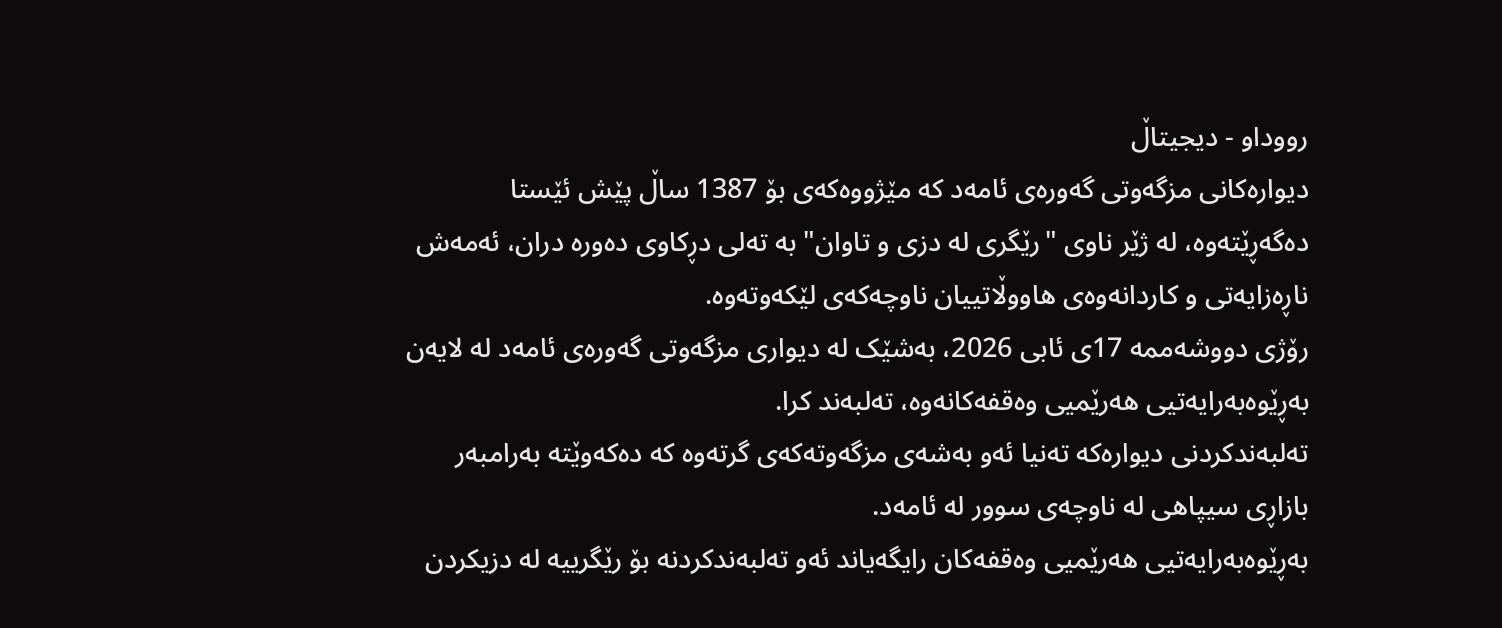رووداو - دیجیتاڵ
دیوارەکانی مزگەوتی گەورەی ئامەد کە مێژووەکەی بۆ 1387 ساڵ پێش ئێستا دەگەڕێتەوە، لە ژێر ناوی "رێگری لە دزی و تاوان" بە تەلی دڕکاوی دەورە دران، ئەمەش ناڕەزایەتی و کاردانەوەی هاووڵاتییان ناوچەکەی لێکەوتەوە.
رۆژی دووشەممە 17ی ئابی 2026، بەشێک لە دیواری مزگەوتی گەورەی ئامەد لە لایەن بەڕێوەبەرایەتیی هەرێمیی وەقفەکانەوە، تەلبەند کرا.
تەلبەندکردنی دیوارەکە تەنیا ئەو بەشەی مزگەوتەکەی گرتەوە کە دەکەوێتە بەرامبەر بازاڕی سیپاهی لە ناوچەی سوور لە ئامەد.
بەڕێوەبەرایەتیی هەرێمیی وەقفەکان رایگەیاند ئەو تەلبەندکردنە بۆ رێگرییە لە دزیکردن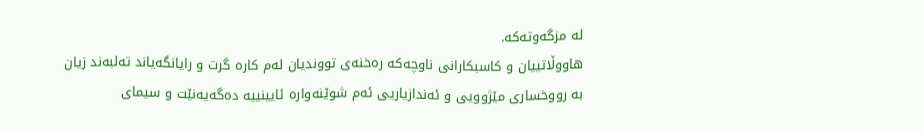لە مزگەوتەکە.
هاووڵاتییان و کاسبکارانی ناوچەکە رەخنەی تووندیان لەم کارە گرت و رایانگەیاند تەلبەند زیان بە رووخساری مێژوویی و ئەندازیاریی ئەم شوێنەوارە ئایینییە دەگەیەنێت و سیمای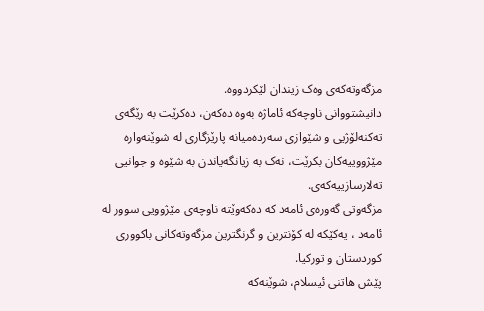مزگەوتەکەی وەک زیندان لێکردووە.
دانیشتووانی ناوچەکە ئاماژە بەوە دەکەن، دەکرێت بە رێگەی تەکنەلۆژیی و شێوازی سەردەمیانە پارێزگاری لە شوێنەوارە مێژووییەکان بکرێت، نەک بە زیانگەیاندن بە شێوە و جوانیی تەلارسازییەکەی.
مزگەوتی گەورەی ئامەد کە دەکەوێتە ناوچەی مێژوویی سوور لە ئامەد ، یەکێکە لە کۆنترین و گرنگترین مزگەوتەکانی باکووری کوردستان و تورکیا.
پێش هاتنی ئیسلام، شوێنەکە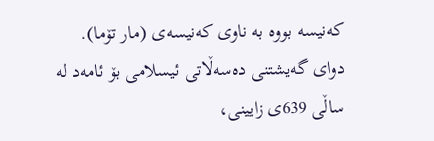کەنیسە بووە بە ناوی کەنیسەی (مار تۆما).
دوای گەیشتنی دەسەڵاتی ئیسلامی بۆ ئامەد لە ساڵی 639ی زایینی،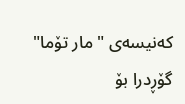کەنیسەی "مار تۆما" گۆڕدرا بۆ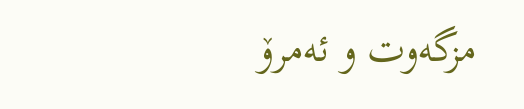مزگەوت و ئەمرۆ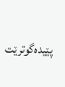پێیدەگوترێت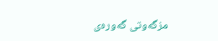مزگەوتی گەورەی